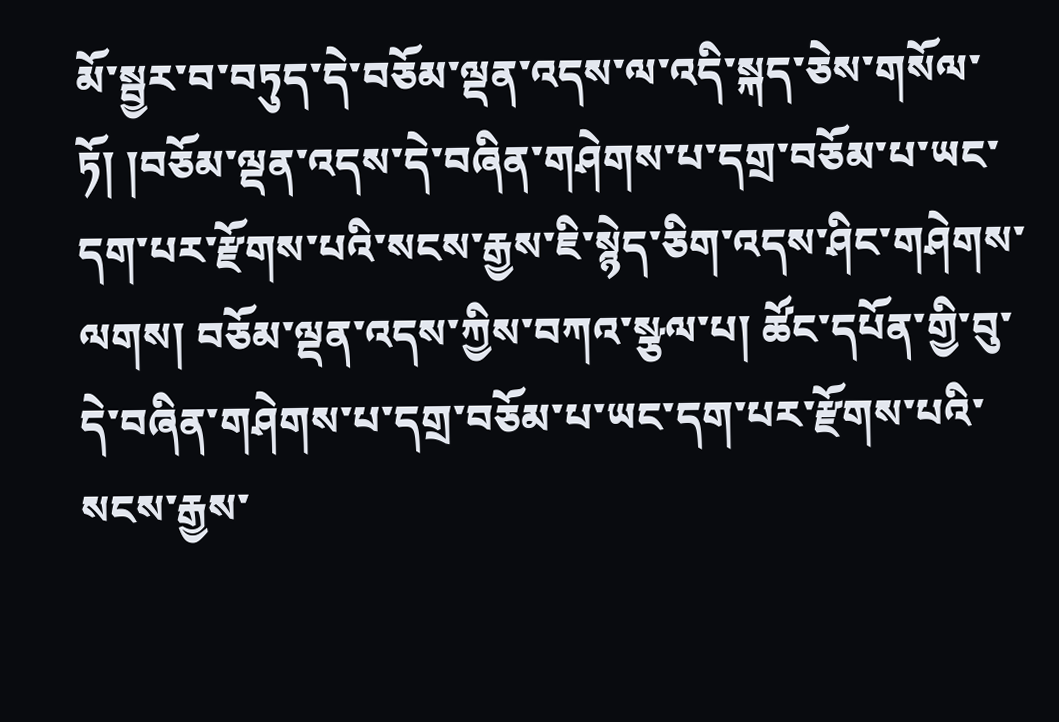མོ་སྦྱར་བ་བཏུད་དེ་བཅོམ་ལྡན་འདས་ལ་འདི་སྐད་ཅེས་གསོལ་ཏོ། །བཅོམ་ལྡན་འདས་དེ་བཞིན་གཤེགས་པ་དགྲ་བཅོམ་པ་ཡང་དག་པར་རྫོགས་པའི་སངས་རྒྱས་ཇི་སྙེད་ཅིག་འདས་ཤིང་གཤེགས་ལགས། བཅོམ་ལྡན་འདས་ཀྱིས་བཀའ་སྩལ་པ། ཚོང་དཔོན་གྱི་བུ་དེ་བཞིན་གཤེགས་པ་དགྲ་བཅོམ་པ་ཡང་དག་པར་རྫོགས་པའི་སངས་རྒྱས་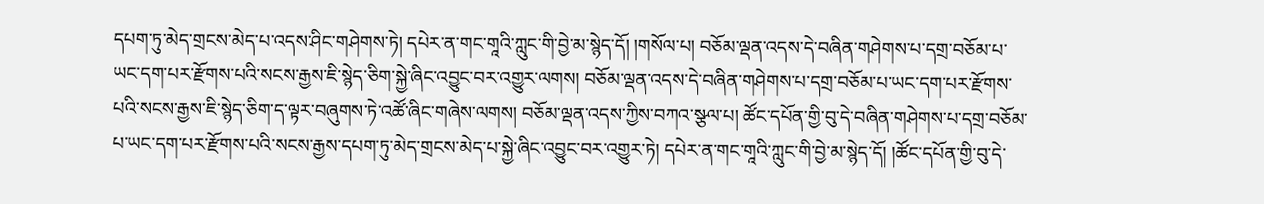དཔག་ཏུ་མེད་གྲངས་མེད་པ་འདས་ཤིང་གཤེགས་ཏེ། དཔེར་ན་གང་གཱའི་ཀླུང་གི་བྱེ་མ་སྙེད་དོ། །གསོལ་པ། བཅོམ་ལྡན་འདས་དེ་བཞིན་གཤེགས་པ་དགྲ་བཅོམ་པ་ཡང་དག་པར་རྫོགས་པའི་སངས་རྒྱས་ཇི་སྙེད་ཅིག་སྐྱེ་ཞིང་འབྱུང་བར་འགྱུར་ལགས། བཅོམ་ལྡན་འདས་དེ་བཞིན་གཤེགས་པ་དགྲ་བཅོམ་པ་ཡང་དག་པར་རྫོགས་པའི་སངས་རྒྱས་ཇི་སྙེད་ཅིག་ད་ལྟར་བཞུགས་ཏེ་འཚོ་ཞིང་གཞེས་ལགས། བཅོམ་ལྡན་འདས་ཀྱིས་བཀའ་སྩལ་པ། ཚོང་དཔོན་གྱི་བུ་དེ་བཞིན་གཤེགས་པ་དགྲ་བཅོམ་པ་ཡང་དག་པར་རྫོགས་པའི་སངས་རྒྱས་དཔག་ཏུ་མེད་གྲངས་མེད་པ་སྐྱེ་ཞིང་འབྱུང་བར་འགྱུར་ཏེ། དཔེར་ན་གང་གཱའི་ཀླུང་གི་བྱེ་མ་སྙེད་དོ། །ཚོང་དཔོན་གྱི་བུ་དེ་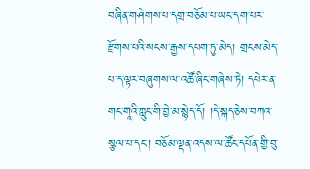བཞིན་གཤེགས་པ་དགྲ་བཅོམ་པ་ཡང་དག་པར་རྫོགས་པའི་སངས་རྒྱས་དཔག་ཏུ་མེད། གྲངས་མེད་པ་ད་ལྟར་བཞུགས་ལ་འཚོ་ཞིང་གཞེས་ཏེ། དཔེར་ན་གང་གཱའི་ཀླུང་གི་བྱེ་མ་སྙེད་དོ། །དེ་སྐད་ཅེས་བཀའ་སྩལ་པ་དང་། བཅོམ་ལྡན་འདས་ལ་ཚོང་དཔོན་གྱི་བུ་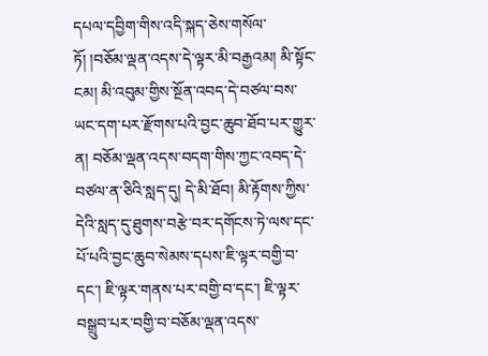དཔལ་དབྱིག་གིས་འདི་སྐད་ཅེས་གསོལ་ཏོ། །བཅོམ་ལྡན་འདས་དེ་ལྟར་མི་བརྒྱའམ། མི་སྟོང་ངམ། མི་འབུམ་གྱིས་སྔོན་འབད་དེ་བཙལ་བས་ཡང་དག་པར་རྫོགས་པའི་བྱང་ཆུབ་ཐོབ་པར་གྱུར་ན། བཅོམ་ལྡན་འདས་བདག་གིས་ཀྱང་འབད་དེ་བཙལ་ན་ཅིའི་སླད་དུ། དེ་མི་ཐོབ། མི་རྟོགས་ཀྱིས་དེའི་སླད་དུ་ཐུགས་བརྩེ་བར་དགོངས་ཏེ་ལས་དང་པོ་པའི་བྱང་ཆུབ་སེམས་དཔས་ཇི་ལྟར་བགྱི་བ་དང་། ཇི་ལྟར་གནས་པར་བགྱི་བ་དང་། ཇི་ལྟར་བསྒྲུབ་པར་བགྱི་བ་བཅོམ་ལྡན་འདས་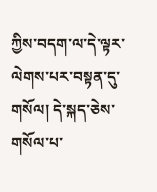ཀྱིས་བདག་ལ་དེ་ལྟར་ལེགས་པར་བསྟན་དུ་གསོལ། དེ་སྐད་ཅེས་གསོལ་པ་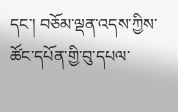དང་། བཅོམ་ལྡན་འདས་ཀྱིས་ཚོང་དཔོན་གྱི་བུ་དཔལ་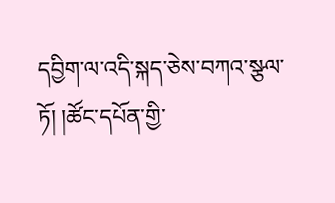དབྱིག་ལ་འདི་སྐད་ཅེས་བཀའ་སྩལ་ཏོ། །ཚོང་དཔོན་གྱི་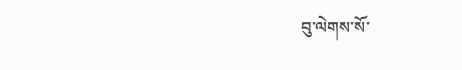བུ་ལེགས་སོ་